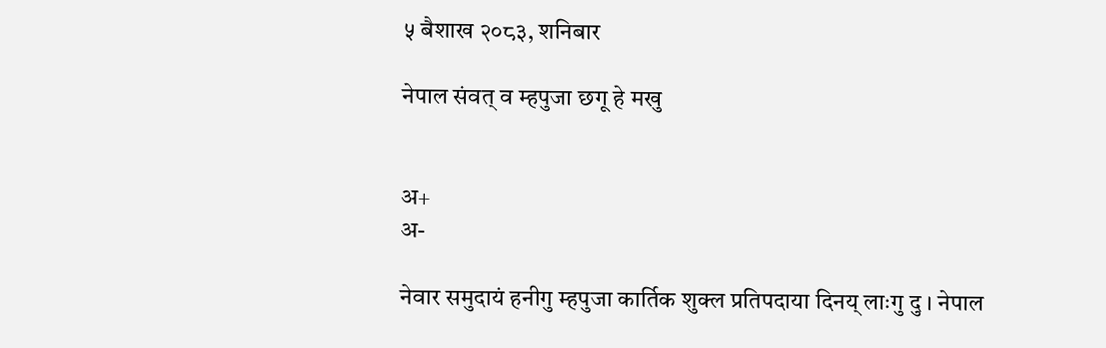५ बैशाख २०८३, शनिबार

नेपाल संवत् व म्हपुजा छगू हे मखु


अ+
अ-

नेवार समुदायं हनीगु म्हपुजा कार्तिक शुक्ल प्रतिपदाया दिनय् लाःगु दु । नेपाल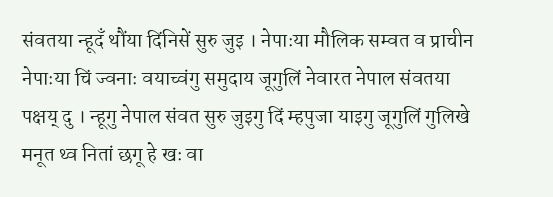संवतया न्हूदँ थौंया दिंनिसें सुरु जुइ । नेपाःया मौलिक सम्वत व प्राचीन नेपाःया चिं ज्वनाः वयाच्वंगु समुदाय जूगुलिं नेवारत नेपाल संवतया पक्षय् दु । न्हूगु नेपाल संवत सुरु जुइगु दिं म्हपुजा याइगु जूगुलिं गुलिखे मनूत थ्व नितां छगू हे खः वा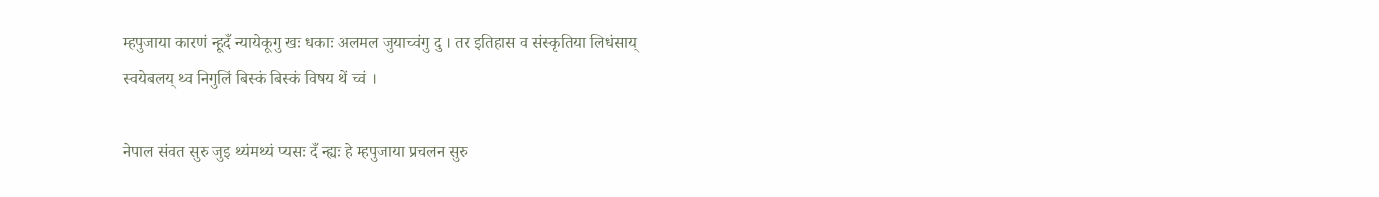म्हपुजाया कारणं न्हूदँ न्यायेकूगु खः धकाः अलमल जुयाच्वंगु दु । तर इतिहास व संस्कृतिया लिधंसाय् स्वयेबलय् थ्व निगुलिं बिस्कं बिस्कं विषय थें च्वं ।

नेपाल संवत सुरु जुइ थ्यंमथ्यं प्यसः दँ न्ह्यः हे म्हपुजाया प्रचलन सुरु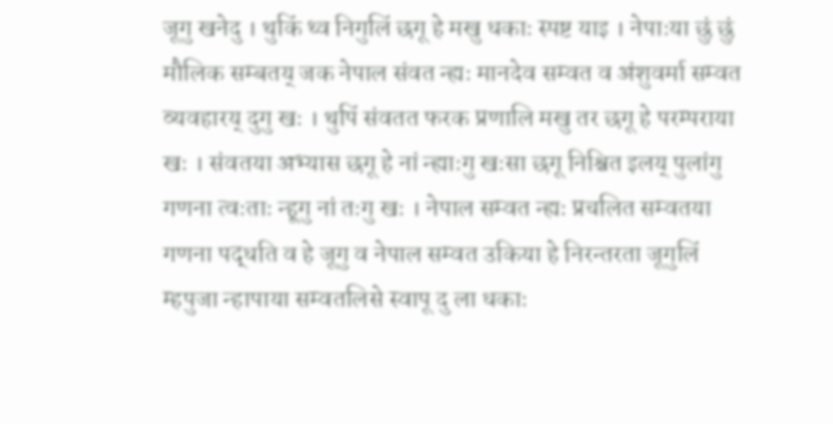जूगु खनेदु । थुकिं थ्व निगुलिं छगू हे मखु धकाः स्पष्ट याइ । नेपाःया छुं छुं मौलिक सम्बतय् जक नेपाल संवत न्ह्यः मानदेव सम्वत व अंशुवर्मा सम्वत व्यवहारय् दुगु खः । थुपिं संवतत फरक प्रणालि मखु तर छगू हे परम्पराया खः । संवतया अभ्यास छगू हे नां न्ह्याःगु खःसा छगू निश्चित इलय् पुलांगु गणना त्वःताः न्हूगु नां तःगु खः । नेपाल सम्वत न्ह्यः प्रचलित सम्वतया गणना पद्धति व हे जूगु व नेपाल सम्वत उकिया हे निरन्तरता जूगुलिं म्हपुजा न्हापाया सम्वतलिसे स्वापू दु ला धकाः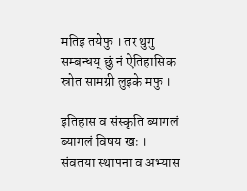मतिइ तयेफु । तर थुगु सम्बन्धय् छुं नं ऐतिहासिक स्रोत सामग्री लुइके मफु ।

इतिहास व संस्कृति ब्यागलं ब्यागलं विषय खः । संवतया स्थापना व अभ्यास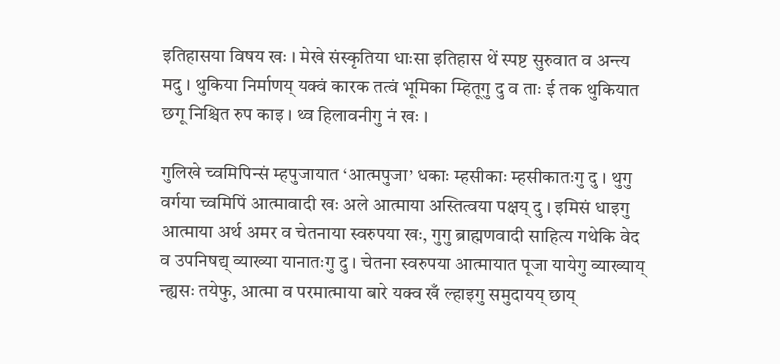इतिहासया विषय खः । मेखे संस्कृतिया धाःसा इतिहास थें स्पष्ट सुरुवात व अन्त्य मदु । थुकिया निर्माणय् यक्वं कारक तत्वं भूमिका म्हितूगु दु व ताः ई तक थुकियात छगू निश्चित रुप काइ । थ्व हिलावनीगु नं खः ।

गुलिखे च्वमिपिन्सं म्हपुजायात ‘आत्मपुजा’ धकाः म्हसीकाः म्हसीकातःगु दु । थुगु वर्गया च्वमिपिं आत्मावादी खः अले आत्माया अस्तित्वया पक्षय् दु । इमिसं धाइगु आत्माया अर्थ अमर व चेतनाया स्वरुपया खः, गुगु ब्राह्मणवादी साहित्य गथेकि वेद व उपनिषद्य् व्याख्या यानातःगु दु । चेतना स्वरुपया आत्मायात पूजा यायेगु व्याख्याय् न्ह्यसः तयेफु, आत्मा व परमात्माया बारे यक्व खँ ल्हाइगु समुदायय् छाय्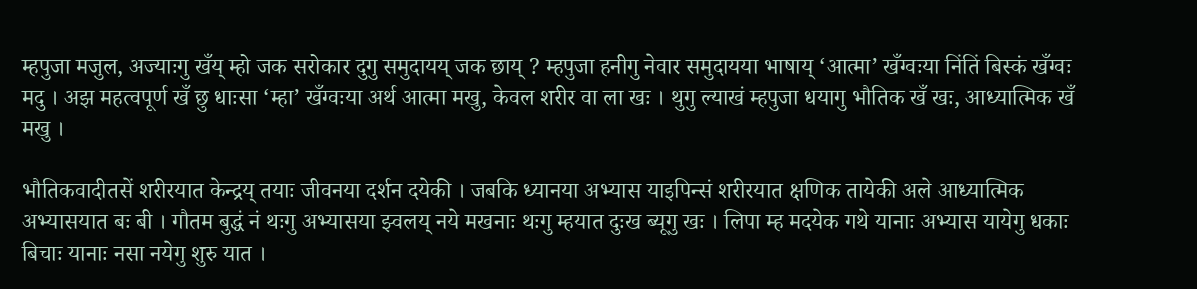म्हपुजा मजुल, अज्याःगु खँय् म्हो जक सरोकार दुगु समुदायय् जक छाय् ? म्हपुजा हनीगु नेवार समुदायया भाषाय् ‘आत्मा’ खँग्वःया निंतिं बिस्कं खँग्वः मदु । अझ महत्वपूर्ण खँ छु धाःसा ‘म्हा’ खँग्वःया अर्थ आत्मा मखु, केवल शरीर वा ला खः । थुगु ल्याखं म्हपुजा धयागु भौतिक खँ खः, आध्यात्मिक खँ मखु ।

भौतिकवादीतसें शरीरयात केन्द्रय् तयाः जीवनया दर्शन दयेकी । जबकि ध्यानया अभ्यास याइपिन्सं शरीरयात क्षणिक तायेकी अले आध्यात्मिक अभ्यासयात बः बी । गौतम बुद्धं नं थःगु अभ्यासया झ्वलय् नये मखनाः थःगु म्हयात दुःख ब्यूगु खः । लिपा म्ह मदयेक गथे यानाः अभ्यास यायेगु धकाः बिचाः यानाः नसा नयेगु शुरु यात ।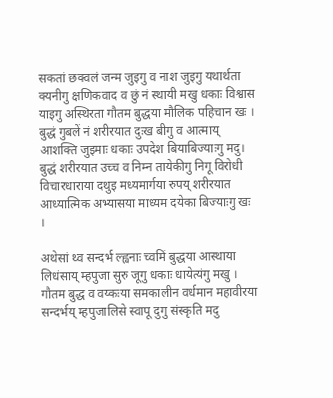सकतां छक्वलं जन्म जुइगु व नाश जुइगु यथार्थता क्यनीगु क्षणिकवाद व छुं नं स्थायी मखु धकाः विश्वास याइगु अस्थिरता गौतम बुद्धया मौलिक पहिचान खः । बुद्धं गुबलें नं शरीरयात दुःख बीगु व आत्माय् आशक्ति जुइमाः धकाः उपदेश बियाबिज्याःगु मदु। बुद्धं शरीरयात उच्च व निम्न तायेकीगु निगू विरोधी विचारधाराया दथुइ मध्यमार्गया रुपय् शरीरयात आध्यात्मिक अभ्यासया माध्यम दयेका बिज्याःगु खः ।

अथेसां थ्व सन्दर्भ ल्ह्वनाः च्वमिं बुद्धया आस्थाया लिधंसाय् म्हपुजा सुरु जूगु धकाः धायेत्यंगु मखु । गौतम बुद्ध व वय्कःया समकालीन वर्धमान महावीरया सन्दर्भय् म्हपुजालिसे स्वापू दुगु संस्कृति मदु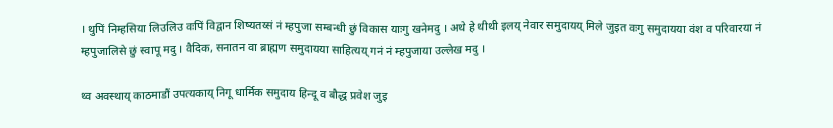। थुपिं निम्हसिया लिउलिउ वःपिं विद्वान शिष्यतय्सं नं म्हपुजा सम्बन्धी छुं विकास याःगु खनेमदु । अथे हे थीथी इलय् नेवार समुदायय् मिले जुइत वःगु समुदायया वंश व परिवारया नं म्हपुजालिसे छुं स्वापू मदु । वैदिक, सनातन वा ब्राह्मण समुदायया साहित्यय् गनं नं म्हपुजाया उल्लेख मदु ।

थ्व अवस्थाय् काठमाडौं उपत्यकाय् निगू धार्मिक समुदाय हिन्दू व बौद्ध प्रवेश जुइ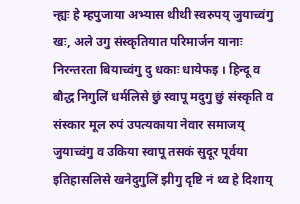न्ह्यः हे म्हपुजाया अभ्यास थीथी स्वरुपय् जुयाच्वंगु खः, अले उगु संस्कृतियात परिमार्जन यानाः निरन्तरता बियाच्वंगु दु धकाः धायेफइ । हिन्दू व बौद्ध निगुलिं धर्मलिसे छुं स्वापू मदुगु छुं संस्कृति व संस्कार मूल रुपं उपत्यकाया नेवार समाजय् जुयाच्वंगु व उकिया स्वापू तसकं सुदूर पूर्वया इतिहासलिसे खनेदुगुलिं झीगु दृष्टि नं थ्व हे दिशाय्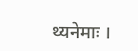थ्यनेमाः ।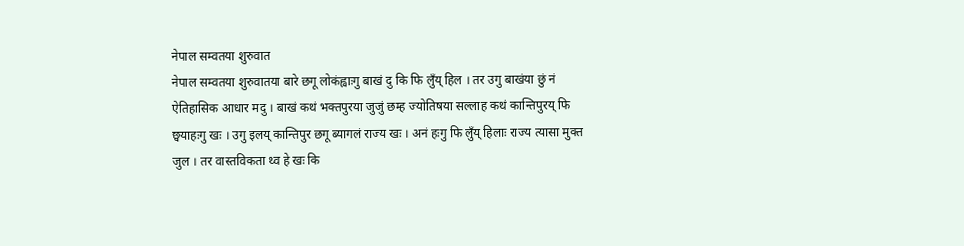नेपाल सम्वतया शुरुवात
नेपाल सम्वतया शुरुवातया बारे छगू लोकंह्वाःगु बाखं दु कि फि लुँय् हिल । तर उगु बाखंया छुं नं ऐतिहासिक आधार मदु । बाखं कथं भक्तपुरया जुजुं छम्ह ज्योतिषया सल्लाह कथं कान्तिपुरय् फि छ्वयाहःगु खः । उगु इलय् कान्तिपुर छगू ब्यागलं राज्य खः । अनं हःगु फि लुँय् हिलाः राज्य त्यासा मुक्त जुल । तर वास्तविकता थ्व हे खः कि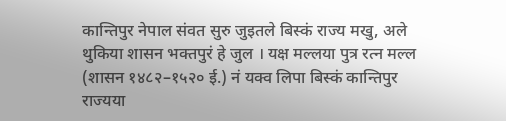कान्तिपुर नेपाल संवत सुरु जुइतले बिस्कं राज्य मखु, अले थुकिया शासन भक्तपुरं हे जुल । यक्ष मल्लया पुत्र रत्न मल्ल (शासन १४८२–१५२० ई.) नं यक्व लिपा बिस्कं कान्तिपुर राज्यया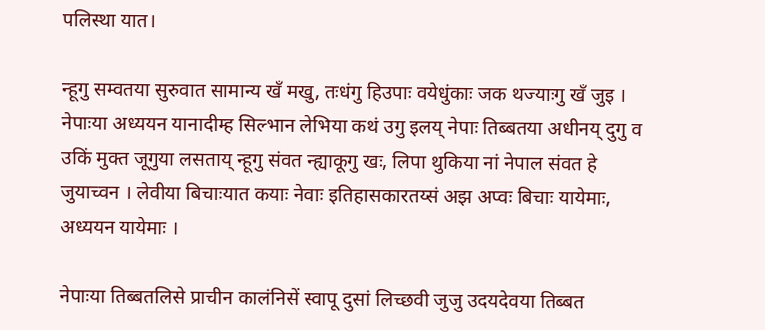पलिस्था यात।

न्हूगु सम्वतया सुरुवात सामान्य खँ मखु, तःधंगु हिउपाः वयेधुंकाः जक थज्याःगु खँ जुइ । नेपाःया अध्ययन यानादीम्ह सिल्भान लेभिया कथं उगु इलय् नेपाः तिब्बतया अधीनय् दुगु व उकिं मुक्त जूगुया लसताय् न्हूगु संवत न्ह्याकूगु खः, लिपा थुकिया नां नेपाल संवत हे जुयाच्वन । लेवीया बिचाःयात कयाः नेवाः इतिहासकारतय्सं अझ अप्वः बिचाः यायेमाः, अध्ययन यायेमाः ।

नेपाःया तिब्बतलिसे प्राचीन कालंनिसें स्वापू दुसां लिच्छवी जुजु उदयदेवया तिब्बत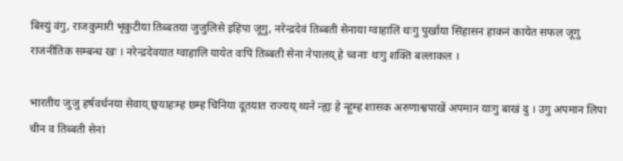बिस्युं वंगु, राजकुमारी भृकुटीया तिब्बतया जुजुलिसे इहिपा जूगु, नरेन्द्रदेवं तिब्बती सेनाया ग्वाहालिं थःगु पुर्खाया सिंहासन हाकनं कायेत सफल जूगु राजनीतिक सम्बन्ध खः । नरेन्द्रदेवयात ग्वाहालि यायेत वःपिं तिब्बती सेना नेपालय् हे च्वनाः थःगु शक्ति बल्लाकल ।

भारतीय जुजु हर्षवर्धनया सेवाय् छ्वयाहःम्ह छम्ह चिनिया दूतयात राज्यय् थ्यने न्ह्यः हे न्हूम्ह शासक अरुणाश्वपाखें अपमान याःगु बाखं दु । उगु अपमान लिपा चीन व तिब्बती सेनां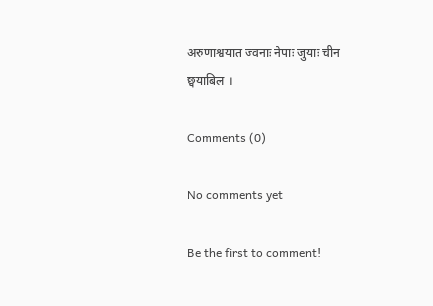अरुणाश्वयात ज्वनाः नेपाः जुयाः चीन छ्वयाबिल ।

Comments (0)

No comments yet

Be the first to comment!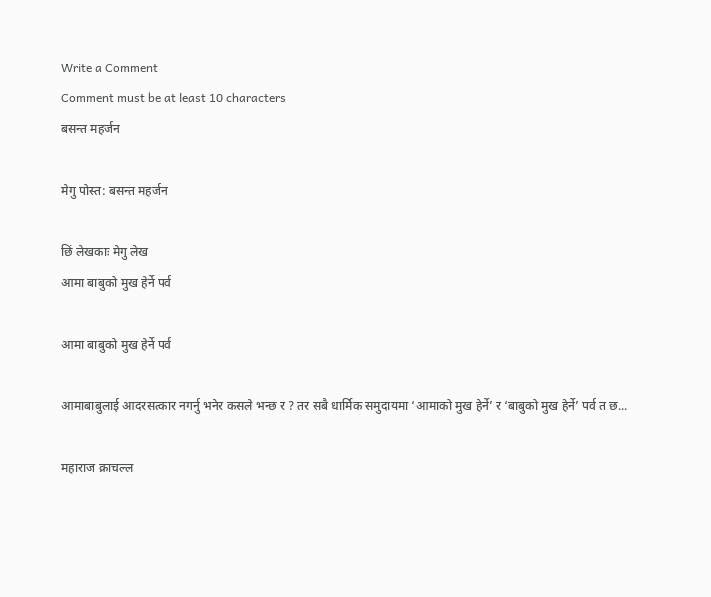Write a Comment
Comment must be at least 10 characters
बसन्त महर्जन

मेगु पोस्त: बसन्त महर्जन

छिं लेखकाः मेगु लेख
आमा बाबुको मुख हेर्ने पर्व

आमा बाबुको मुख हेर्ने पर्व

आमाबाबुलाई आदरसत्कार नगर्नु भनेर कसले भन्छ र ? तर सबै धार्मिक समुदायमा ‘आमाको मुख हेर्ने’ र ‘बाबुको मुख हेर्ने’ पर्व त छ...

महाराज क्राचल्ल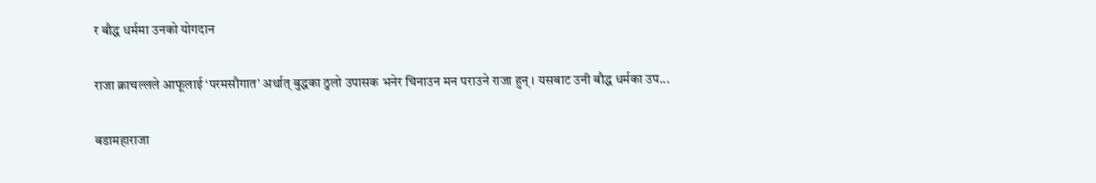र बौद्ध धर्ममा उनको योगदान

राजा क्राचल्लले आफूलाई ‘परमसौगात’ अर्थात् बुद्धका ठुलो उपासक भनेर चिनाउन मन पराउने राजा हुन् । यसबाट उनी बौद्ध धर्मका उप...

बडामहाराजा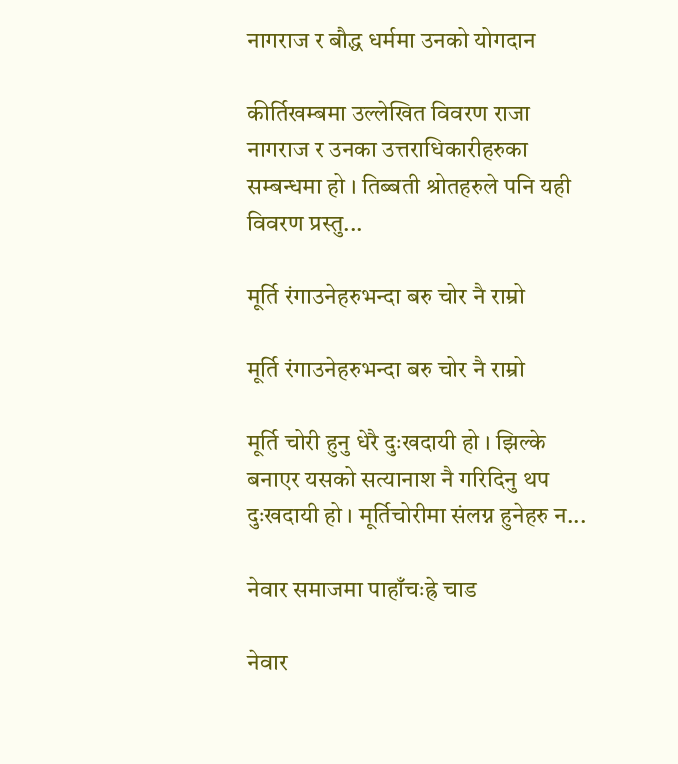नागराज र बौद्ध धर्ममा उनको योगदान

कीर्तिखम्बमा उल्लेखित विवरण राजा नागराज र उनका उत्तराधिकारीहरुका सम्बन्धमा हो । तिब्बती श्रोतहरुले पनि यही विवरण प्रस्तु...

मूर्ति रंगाउनेहरुभन्दा बरु चोर नै राम्रो

मूर्ति रंगाउनेहरुभन्दा बरु चोर नै राम्रो

मूर्ति चोरी हुनु धेरै दुःखदायी हो । झिल्के बनाएर यसको सत्यानाश नै गरिदिनु थप दुःखदायी हो । मूर्तिचोरीमा संलग्न हुनेहरु न...

नेवार समाजमा पाहाँचःह्रे चाड

नेवार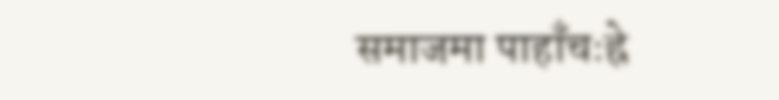समाजमा पाहाँचःह्रे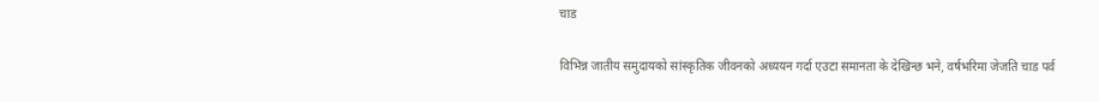चाड

विभिन्न जातीय समुदायको सांस्कृतिक जीवनको अध्ययन गर्दा एउटा समानता के देखिन्छ भने, वर्षभरिमा जेजति चाड पर्व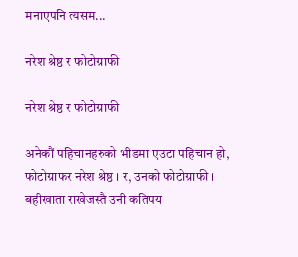मनाएपनि त्यसम...

नरेश श्रेष्ठ र फोटोग्राफी

नरेश श्रेष्ठ र फोटोग्राफी

अनेकौं पहिचानहरुको भीडमा एउटा पहिचान हो, फोटोग्राफर नरेश श्रेष्ठ । र, उनको फोटोग्राफी । बहीखाता राखेजस्तै उनी कतिपय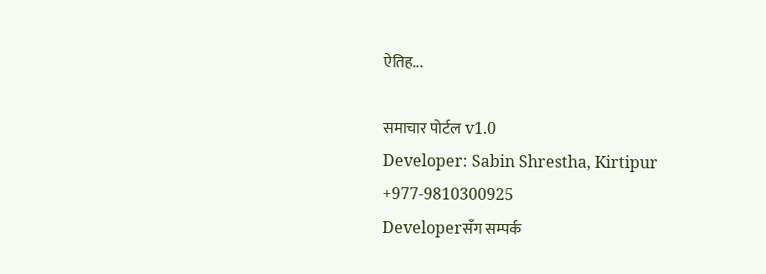ऐतिह...

समाचार पोर्टल v1.0
Developer: Sabin Shrestha, Kirtipur
+977-9810300925
Developerसँग सम्पर्क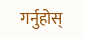गर्नुहोस्